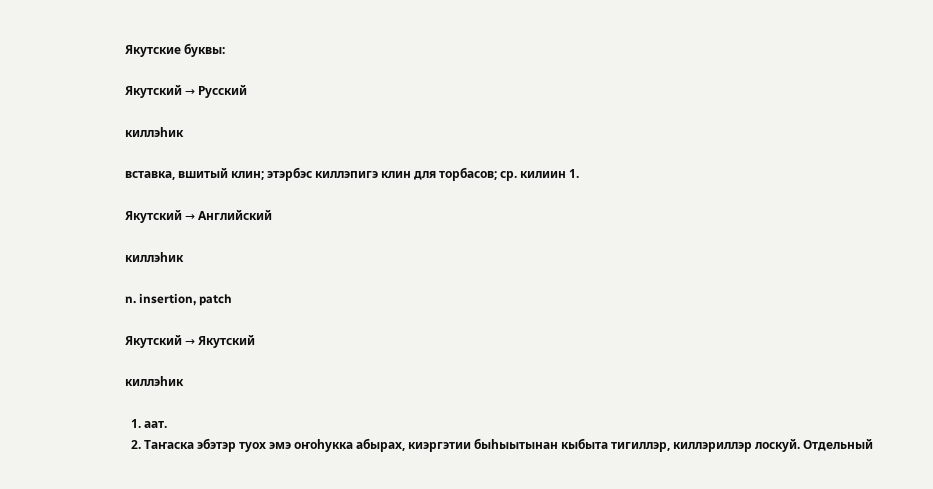Якутские буквы:

Якутский → Русский

киллэһик

вставка, вшитый клин; этэрбэс киллэпигэ клин для торбасов; ср. килиин 1.

Якутский → Английский

киллэһик

n. insertion, patch

Якутский → Якутский

киллэһик

  1. аат.
  2. Таҥаска эбэтэр туох эмэ оҥоһукка абырах, киэргэтии быһыытынан кыбыта тигиллэр, киллэриллэр лоскуй. Отдельный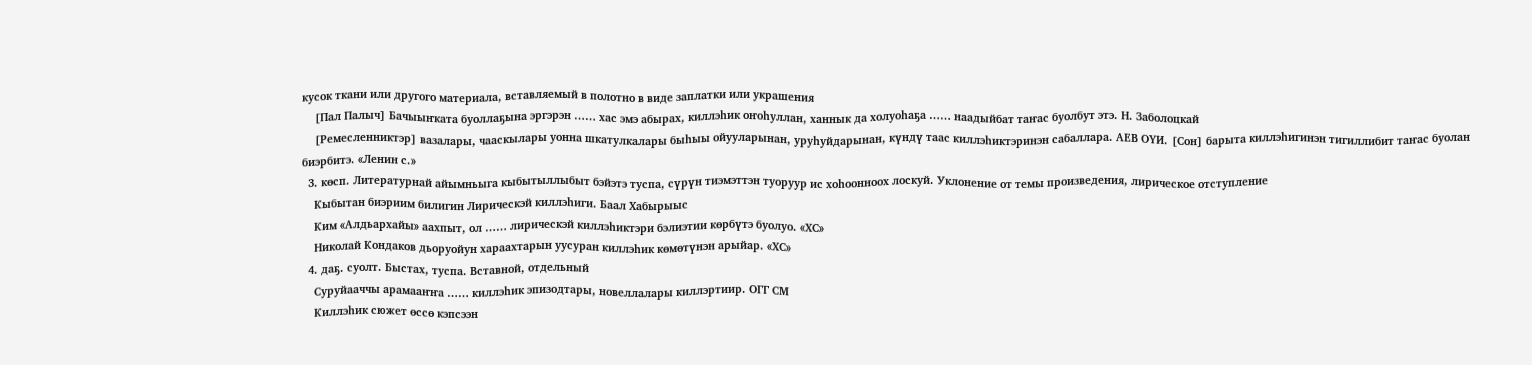кусок ткани или другого материала, вставляемый в полотно в виде заплатки или украшения
    [Пал Палыч] Бачыыҥката буоллаҕына эргэрэн …… хас эмэ абырах, киллэһик оҥоһуллан, ханнык да холуоһаҕа …… наадыйбат таҥас буолбут этэ. Н. Заболоцкай
    [Ремесленниктэр] вазалары, чааскылары уонна шкатулкалары быһыы ойууларынан, уруһуйдарынан, күндү таас киллэһиктэринэн сабаллара. АЕВ ОҮИ. [Сон] барыта киллэһигинэн тигиллибит таҥас буолан биэрбитэ. «Ленин с.»
  3. көсп. Литературнай айымньыга кыбытыллыбыт бэйэтэ туспа, сүрүн тиэмэттэн туоруур ис хоһоонноох лоскуй. Уклонение от темы произведения, лирическое отступление
    Кыбытан биэриим билигин Лирическэй киллэһиги. Баал Хабырыыс
    Ким «Алдьархайы» аахпыт, ол …… лирическэй киллэһиктэри бэлиэтии көрбүтэ буолуо. «ХС»
    Николай Кондаков дьоруойун хараахтарын уусуран киллэһик көмөтүнэн арыйар. «ХС»
  4. даҕ. суолт. Быстах, туспа. Вставной, отдельный
    Суруйааччы арамааҥҥа …… киллэһик эпизодтары, новеллалары киллэртиир. ОГГ СМ
    Киллэһик сюжет өссө кэпсээн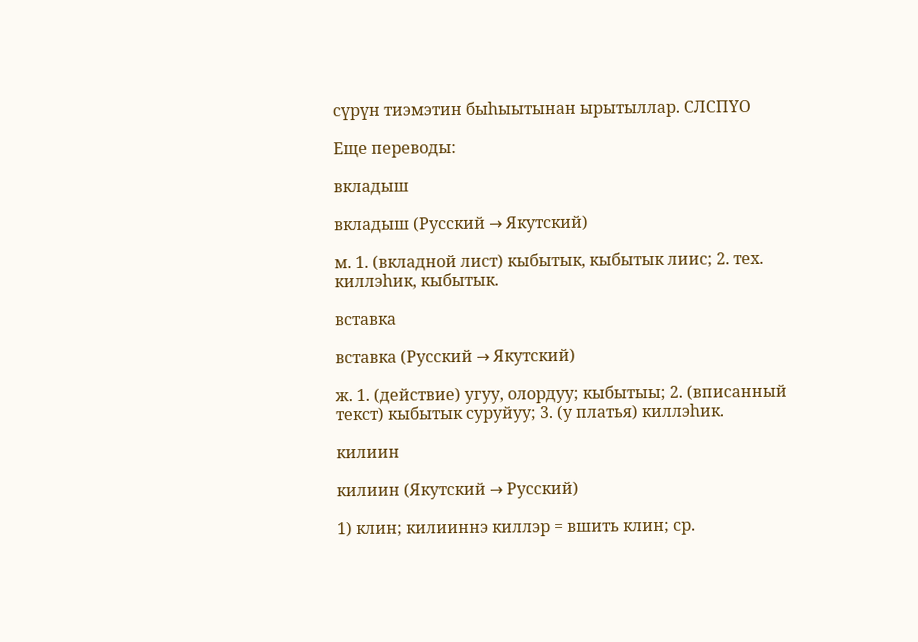сүрүн тиэмэтин быһыытынан ырытыллар. СЛСПҮО

Еще переводы:

вкладыш

вкладыш (Русский → Якутский)

м. 1. (вкладной лист) кыбытык, кыбытык лиис; 2. тех. киллэһик, кыбытык.

вставка

вставка (Русский → Якутский)

ж. 1. (действие) угуу, олордуу; кыбытыы; 2. (вписанный текст) кыбытык суруйуу; 3. (у платья) киллэһик.

килиин

килиин (Якутский → Русский)

1) клин; килииннэ киллэр = вшить клин; ср.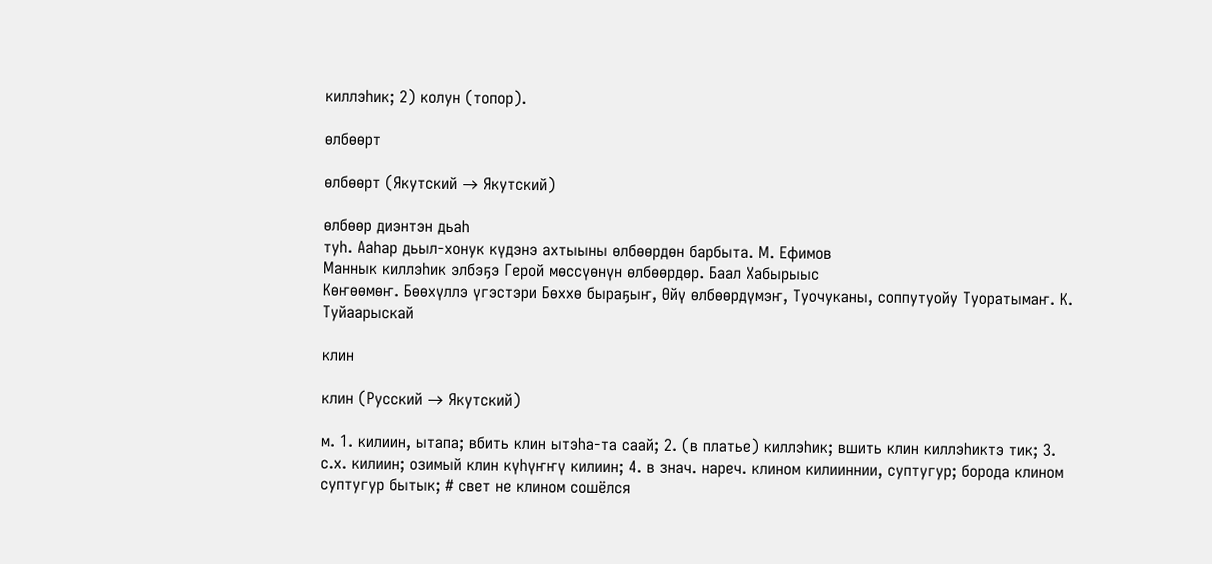киллэһик; 2) колун (топор).

өлбөөрт

өлбөөрт (Якутский → Якутский)

өлбөөр диэнтэн дьаһ
туһ. Ааһар дьыл-хонук күдэнэ ахтыыны өлбөөрдөн барбыта. М. Ефимов
Маннык киллэһик элбэҕэ Герой мөссүөнүн өлбөөрдөр. Баал Хабырыыс
Көҥөөмөҥ. Бөөхүллэ үгэстэри Бөххө быраҕыҥ, Өйү өлбөөрдүмэҥ, Туочуканы, соппутуойу Туоратымаҥ. К. Туйаарыскай

клин

клин (Русский → Якутский)

м. 1. килиин, ытапа; вбить клин ытэһа-та саай; 2. (в платье) киллэһик; вшить клин киллэһиктэ тик; 3. с.х. килиин; озимый клин күһүҥҥү килиин; 4. в знач. нареч. клином килииннии, суптугур; борода клином суптугур бытык; # свет не клином сошёлся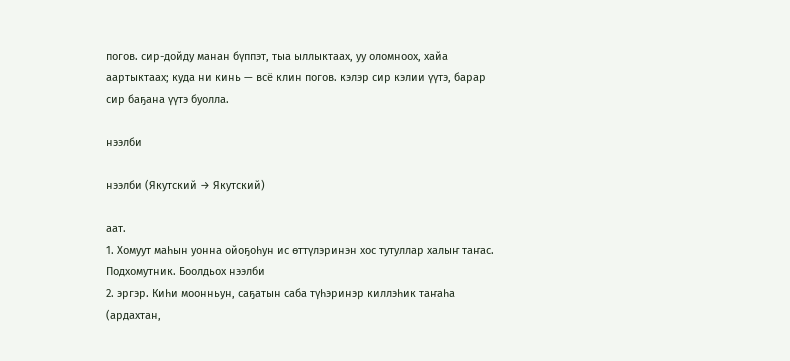погов. сир-дойду манан бүппэт, тыа ыллыктаах, уу оломноох, хайа аартыктаах; куда ни кинь — всё клин погов. кэлэр сир кэлии үүтэ, барар сир баҕана үүтэ буолла.

нээлби

нээлби (Якутский → Якутский)

аат.
1. Хомуут маһын уонна ойоҕоһун ис өттүлэринэн хос тутуллар халыҥ таҥас. Подхомутник. Боолдьох нээлби
2. эргэр. Киһи моонньун, саҕатын саба түһэринэр киллэһик таҥаһа (ардахтан,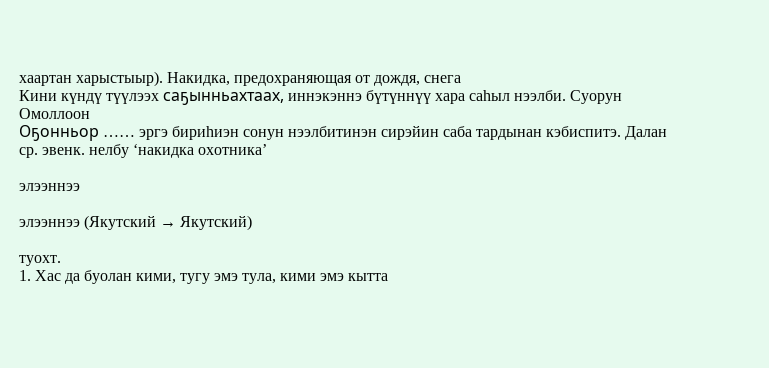хаартан харыстыыр). Накидка, предохраняющая от дождя, снега
Кини күндү түүлээх саҕынньахтаах, иннэкэннэ бүтүннүү хара саһыл нээлби. Суорун Омоллоон
Оҕонньор …… эргэ бириһиэн сонун нээлбитинэн сирэйин саба тардынан кэбиспитэ. Далан
ср. эвенк. нелбу ‘накидка охотника’

элээннээ

элээннээ (Якутский → Якутский)

туохт.
1. Хас да буолан кими, тугу эмэ тула, кими эмэ кытта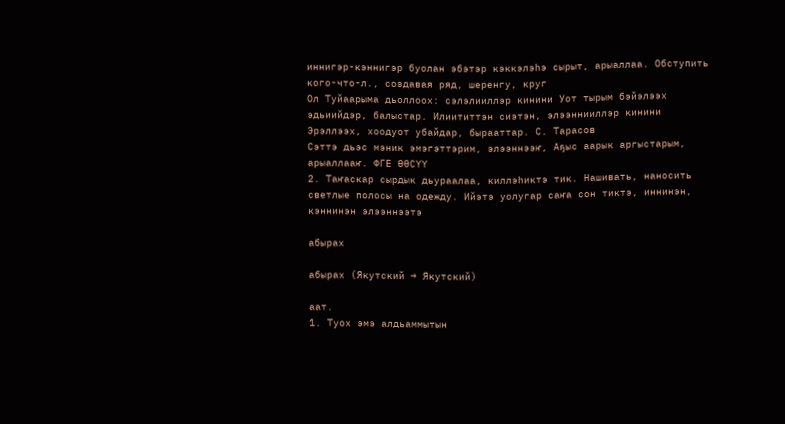иннигэр-кэннигэр буолан эбэтэр кэккэлэһэ сырыт, арыаллаа. Обступить кого-что-л., создавая ряд, шеренгу, круг
Ол Туйаарыма дьоллоох: сэлэлииллэр кинини Уот тырым бэйэлээх эдьиийдэр, балыстар. Илиититтэн сиэтэн, элээннииллэр кинини Эрэллээх, хоодуот убайдар, бырааттар. С. Тарасов
Сэттэ дьэс мэник эмэгэттэрим, элээннээҥ, Аҕыс аарык аргыстарым, арыаллааҥ. ФГЕ ӨӨСҮҮ
2. Таҥаскар сырдык дьураалаа, киллэһиктэ тик. Нашивать, наносить светлые полосы на одежду. Ийэтэ уолугар саҥа сон тиктэ, иннинэн, кэннинэн элээннээтэ

абырах

абырах (Якутский → Якутский)

аат.
1. Туох эмэ алдьаммытын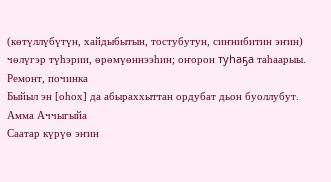(көтүллүбүтүн, хайдыбытын, тостубутун, сиҥнибитин эҥин) чөлүгэр түһэрии, өрөмүөннээһин; оҥорон туһаҕа таһаарыы. Ремонт, починка
Быйыл эн [оһох] да абыраххыттан ордубат дьон буоллубут. Амма Аччыгыйа
Саатар күрүө эҥин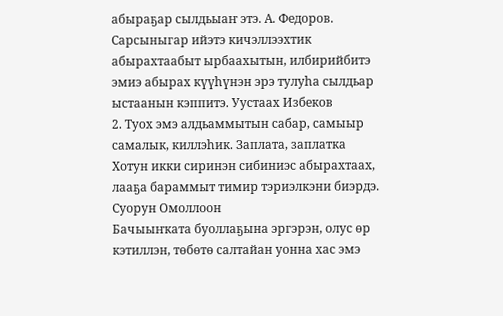абыраҕар сылдьыаҥ этэ. А. Федоров. Сарсыныгар ийэтэ кичэллээхтик абырахтаабыт ырбаахытын, илбирийбитэ эмиэ абырах күүһүнэн эрэ тулуһа сылдьар ыстаанын кэппитэ. Уустаах Избеков
2. Туох эмэ алдьаммытын сабар, самыыр самалык, киллэһик. Заплата, заплатка
Хотун икки сиринэн сибиниэс абырахтаах, лааҕа бараммыт тимир тэриэлкэни биэрдэ. Суорун Омоллоон
Бачыыҥката буоллаҕына эргэрэн, олус өр кэтиллэн, төбөтө салтайан уонна хас эмэ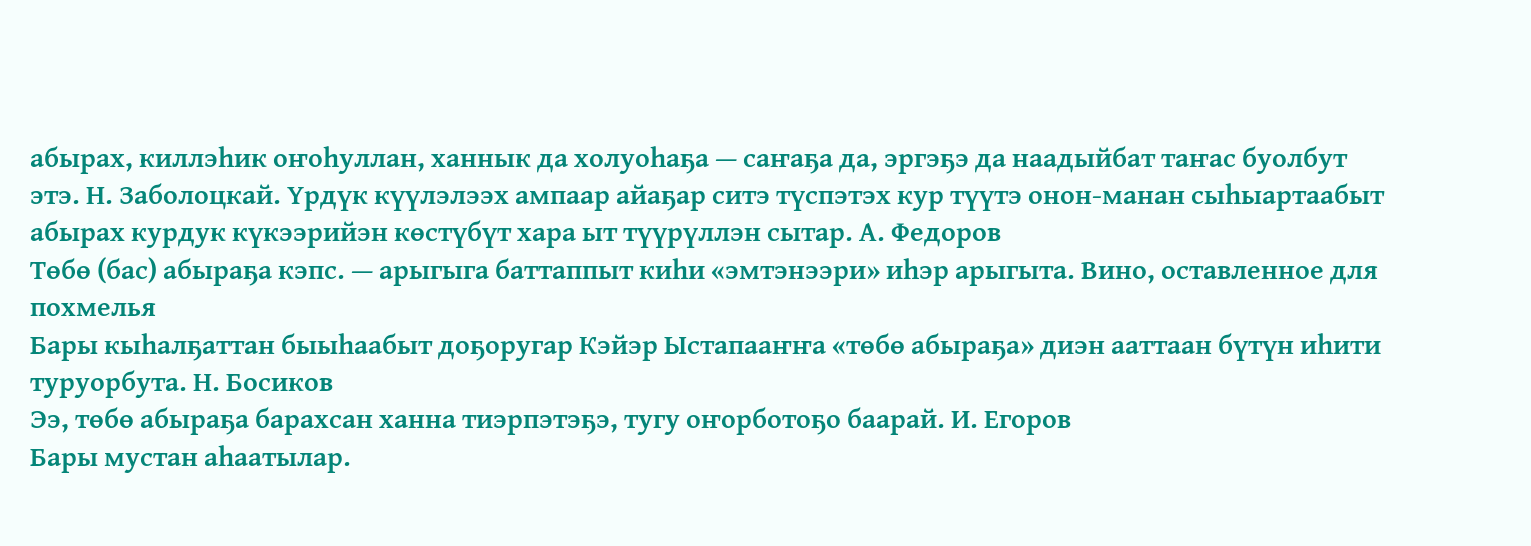абырах, киллэһик оҥоһуллан, ханнык да холуоһаҕа — саҥаҕа да, эргэҕэ да наадыйбат таҥас буолбут этэ. Н. Заболоцкай. Үрдүк күүлэлээх ампаар айаҕар ситэ түспэтэх кур түүтэ онон-манан сыһыартаабыт абырах курдук күкээрийэн көстүбүт хара ыт түүрүллэн сытар. А. Федоров
Төбө (бас) абыраҕа кэпс. — арыгыга баттаппыт киһи «эмтэнээри» иһэр арыгыта. Вино, оставленное для похмелья
Бары кыһалҕаттан быыһаабыт доҕоругар Кэйэр Ыстапааҥҥа «төбө абыраҕа» диэн ааттаан бүтүн иһити туруорбута. Н. Босиков
Ээ, төбө абыраҕа барахсан ханна тиэрпэтэҕэ, тугу оҥорботоҕо баарай. И. Егоров
Бары мустан аһаатылар.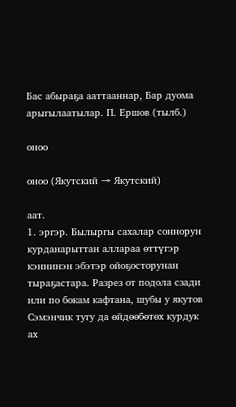Бас абыраҕа ааттааннар, Бар дуома арыгылаатылар. П. Ершов (тылб.)

оноо

оноо (Якутский → Якутский)

аат.
1. эргэр. Былыргы сахалар соннорун курданарыттан аллараа өттүгэр кэннинэн эбэтэр ойоҕосторунан тыраҕастара. Разрез от подола сзади или по бокам кафтана, шубы у якутов
Сэмэнчик тугу да өйдөөбөтөх курдук ах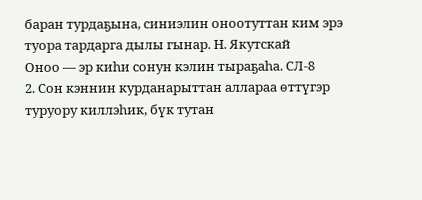баран турдаҕына, синиэлин оноотуттан ким эрэ туора тардарга дылы гынар. Н. Якутскай
Оноо — эр киһи сонун кэлин тыраҕаһа. СЛ-8
2. Сон кэннин курданарыттан аллараа өттүгэр туруору киллэһик, бүк тутан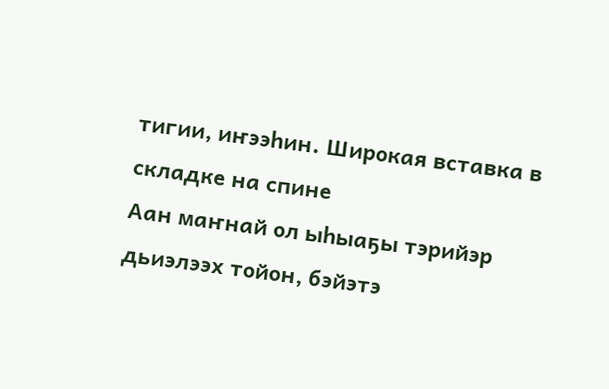тигии, иҥээһин. Широкая вставка в складке на спине
Аан маҥнай ол ыһыаҕы тэрийэр дьиэлээх тойон, бэйэтэ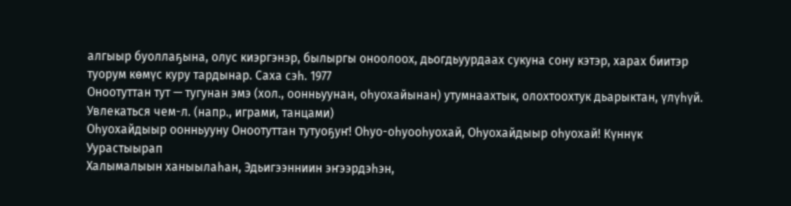алгыыр буоллаҕына, олус киэргэнэр, былыргы оноолоох, дьогдьуурдаах сукуна сону кэтэр, харах биитэр туорум көмүс куру тардынар. Саха сэһ. 1977
Оноотуттан тут — тугунан эмэ (хол., оонньуунан, оһуохайынан) утумнаахтык, олохтоохтук дьарыктан, үлүһүй. Увлекаться чем-л. (напр., играми, танцами)
Оһуохайдыыр оонньууну Оноотуттан тутуоҕуҥ! Оһуо-оһуооһуохай, Оһуохайдыыр оһуохай! Күннүк Уурастыырап
Халымалыын ханыылаһан, Эдьигээнниин эҥээрдэһэн,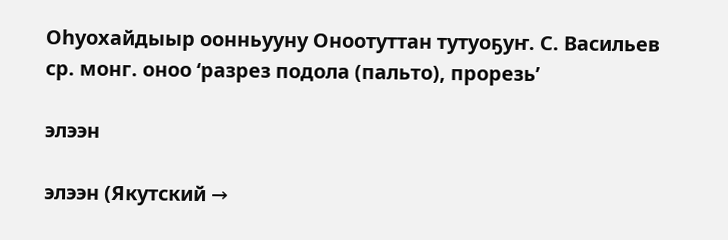Оһуохайдыыр оонньууну Оноотуттан тутуоҕуҥ. С. Васильев
ср. монг. оноо ‘разрез подола (пальто), прорезь’

элээн

элээн (Якутский →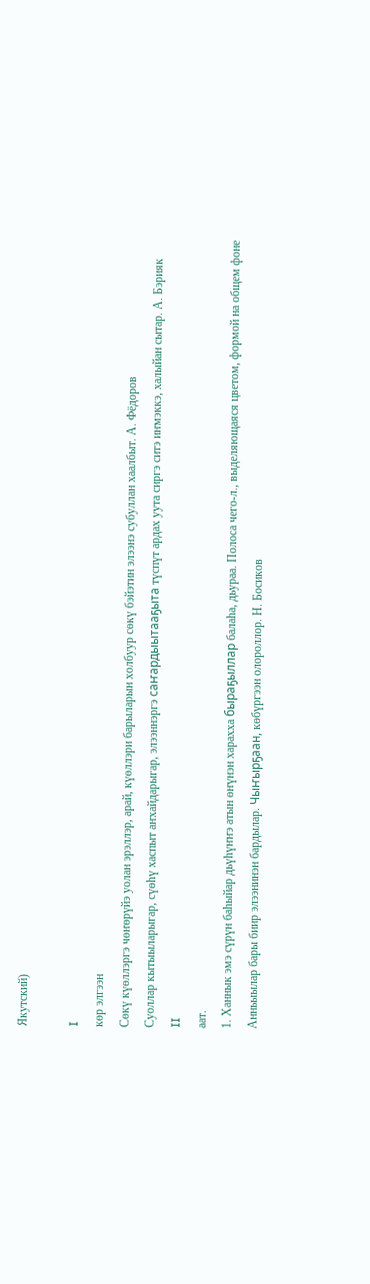Якутский)

I
көр элгээн
Сөкү күөллэргэ чөҥөрүйэ уолан эрэллэр, арай, күөллэри барыларын холбуур сөкү бэйэтин элээнэ субуллан хаалбыт. А. Фёдоров
Суоллар кытыыларыгар, сүөһү хаспыт аҥхайдарыгар, элээннэргэ саҥардыытааҕыта түспүт ардах уута сиргэ ситэ иҥмэккэ, халыйан сытар. А. Бэрияк
II
аат.
1. Ханнык эмэ сүрүн баһыйар дьүһүҥҥэ атын өҥүнэн харахха быраҕыллар балаһа, дьураа. Полоса чего-л., выделяющаяся цветом, формой на общем фоне
Анньыылар бары биир элээнинэн бардылар. Чыҥырҕаан, көбүргээн олороллор. Н. Босиков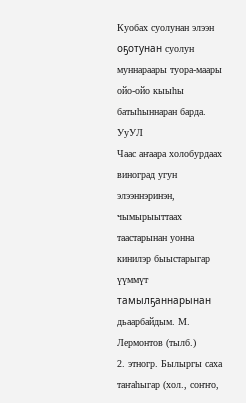Куобах суолунан элээн оҕотунан суолун муннараары туора-маары ойо-ойо кыыһы батыһыннаран барда. УуУЛ
Чаас аҥаара холобурдаах виноград угун элээннэринэн, чымырыыттаах таастарынан уонна кинилэр быыстарыгар үүммүт тамылҕаннарынан дьаарбайдым. М. Лермонтов (тылб.)
2. этногр. Былыргы саха таҥаһыгар (хол., соҥҥо,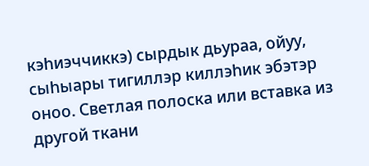кэһиэччиккэ) сырдык дьураа, ойуу, сыһыары тигиллэр киллэһик эбэтэр оноо. Светлая полоска или вставка из другой ткани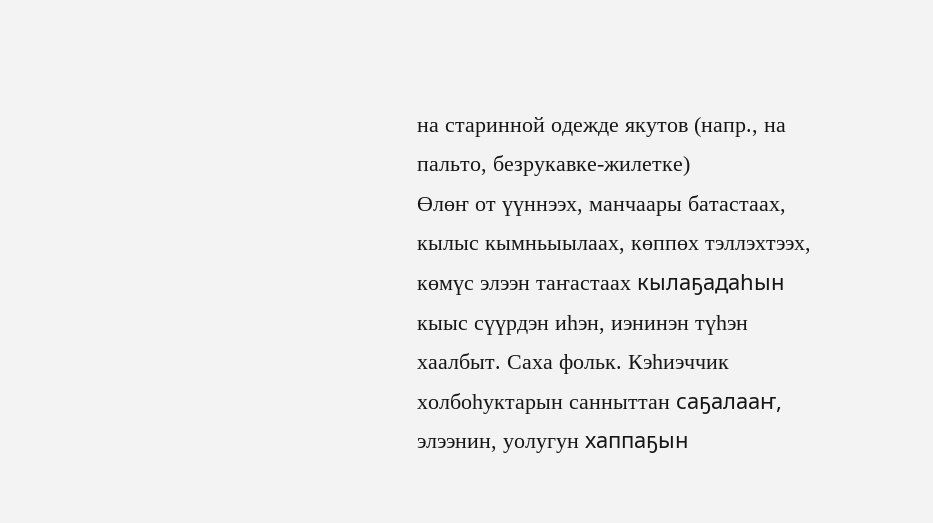на старинной одежде якутов (напр., на пальто, безрукавке-жилетке)
Өлөҥ от үүннээх, манчаары батастаах, кылыс кымньыылаах, көппөх тэллэхтээх, көмүс элээн таҥастаах кылаҕадаһын кыыс сүүрдэн иһэн, иэнинэн түһэн хаалбыт. Саха фольк. Кэһиэччик холбоһуктарын санныттан саҕалааҥ, элээнин, уолугун хаппаҕын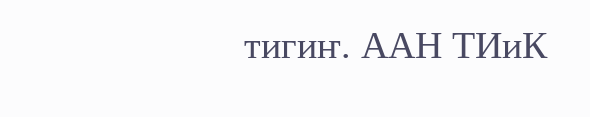тигиҥ. ААН ТИиК